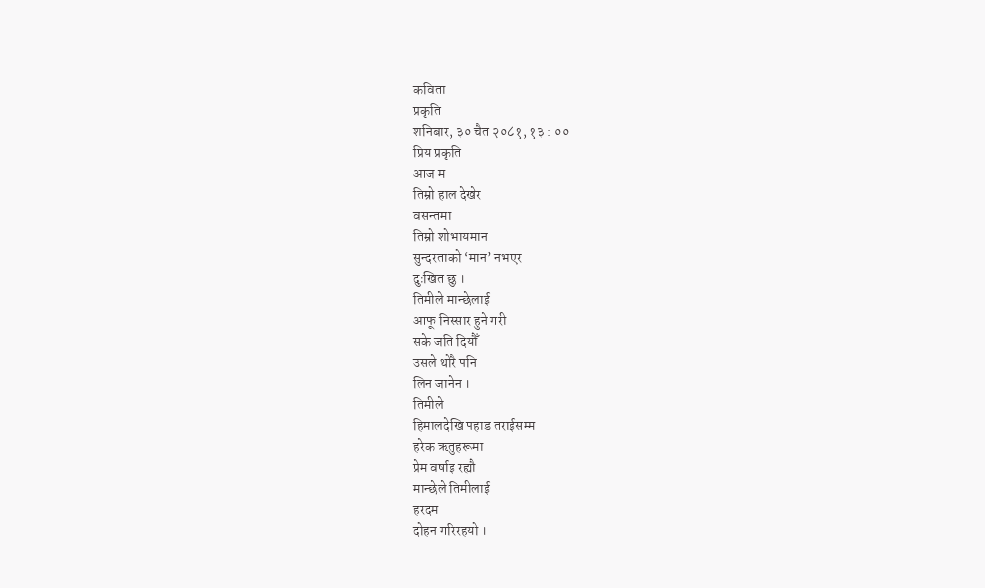कविता
प्रकृति
शनिबार, ३० चैत २०८१, १३ : ००
प्रिय प्रकृति
आज म
तिम्रो हाल देखेर
वसन्तमा
तिम्रो शोभायमान
सुन्दरताको ‘मान’ नभएर
दुःखित छु ।
तिमीले मान्छेलाई
आफू निस्सार हुने गरी
सके जति दियौँ
उसले थोरै पनि
लिन जानेन ।
तिमीले
हिमालदेखि पहाड तराईसम्म
हरेक ऋतुहरूमा
प्रेम वर्षाइ रह्यौ
मान्छेले तिमीलाई
हरदम
दोहन गरिरहयो ।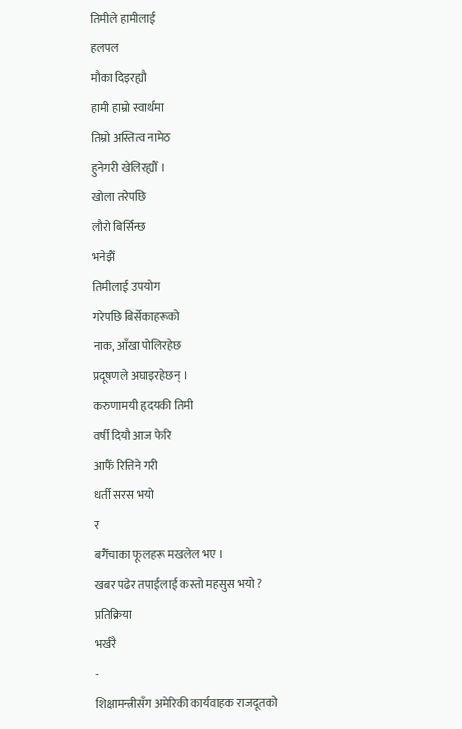तिमीले हामीलाई
हलपल
मौका दिइरह्यौ
हामी हाम्रो स्वार्थमा
तिम्रो अस्तित्व नामेठ
हुनेगरी खेलिरह्यौँ ।
खोला तरेपछि
लौरो बिर्सिन्छ
भनेझैँ
तिमीलाई उपयोग
गरेपछि बिर्सेकाहरूको
नाक, आँखा पोलिरहेछ
प्रदूषणले अघाइरहेछन् ।
करुणामयी हृदयकी तिमी
वर्षी दियौ आज फेरि
आफैँ रित्तिने गरी
धर्ती सरस भयो
र
बगैँचाका फूलहरू मखलेल भए ।
खबर पढेर तपाईलाई कस्तो महसुस भयो ?
प्रतिक्रिया
भर्खरै
-
शिक्षामन्त्रीसँग अमेरिकी कार्यवाहक राजदूतको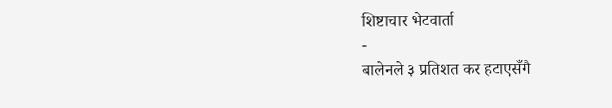शिष्टाचार भेटवार्ता
-
बालेनले ३ प्रतिशत कर हटाएसँगै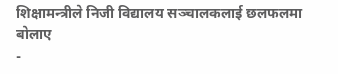शिक्षामन्त्रीले निजी विद्यालय सञ्चालकलाई छलफलमा बोलाए
-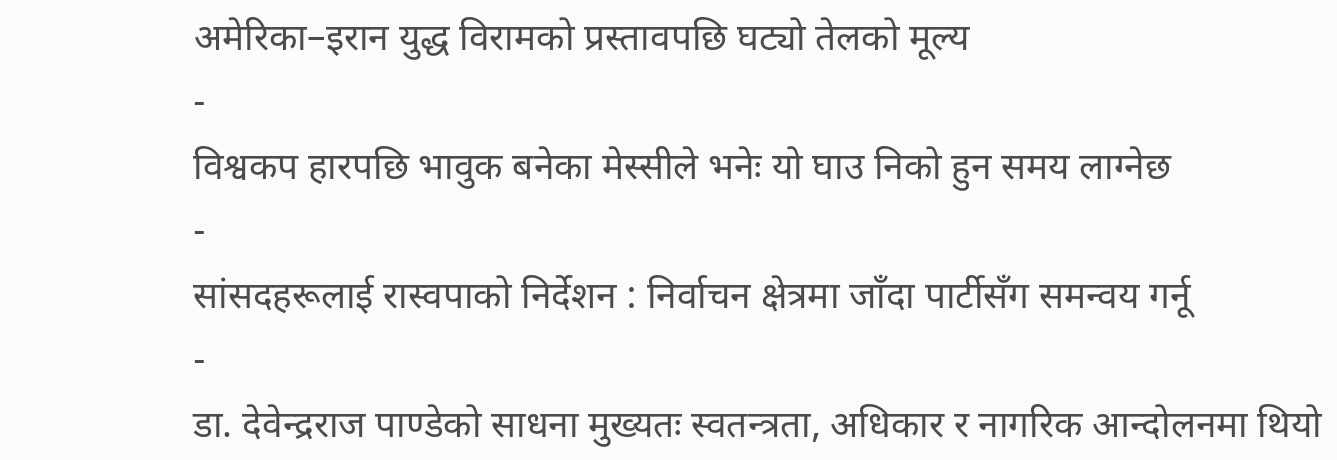अमेरिका–इरान युद्ध विरामको प्रस्तावपछि घट्यो तेलको मूल्य
-
विश्वकप हारपछि भावुक बनेका मेस्सीले भनेः यो घाउ निको हुन समय लाग्नेछ
-
सांसदहरूलाई रास्वपाको निर्देशन : निर्वाचन क्षेत्रमा जाँदा पार्टीसँग समन्वय गर्नू
-
डा. देवेन्द्रराज पाण्डेको साधना मुख्यतः स्वतन्त्रता, अधिकार र नागरिक आन्दोलनमा थियो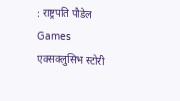: राष्ट्रपति पौडेल
Games
एक्सक्लुसिभ स्टोरी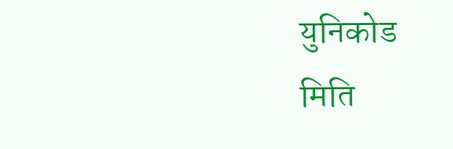युनिकोड
मिति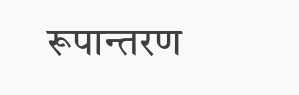रूपान्तरण